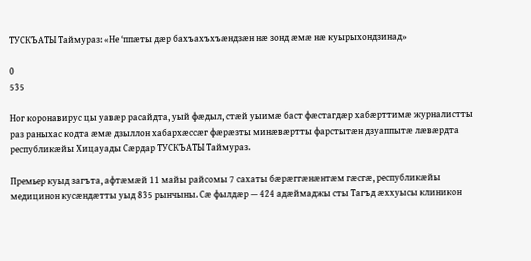ТУСКЪАТЫ Таймураз: «Не ‘ппæты дæр бахъахъхъæндзæн нæ зонд æмæ нæ куырыхондзинад»

0
535

Ног коронавирус цы уавæр расайдта, уый фæдыл, стæй уыимæ баст фæстагдæр хабæрттимæ журналистты раз раныхас кодта æмæ дзыллон хабархæссæг фæрæзты минæвæртты фарстытæн дзуаппытæ лæвæрдта республикæйы Хицауады Сæрдар ТУСКЪАТЫ Таймураз.

Премьер куыд загъта, афтæмæй 11 майы райсомы 7 сахаты бæрæггæнæнтæм гæсгæ, республикæйы медицинон кусæндæтты уыд 835 рынчыны. Сæ фылдæр — 424 адæймаджы сты Тагъд æххуысы клиникон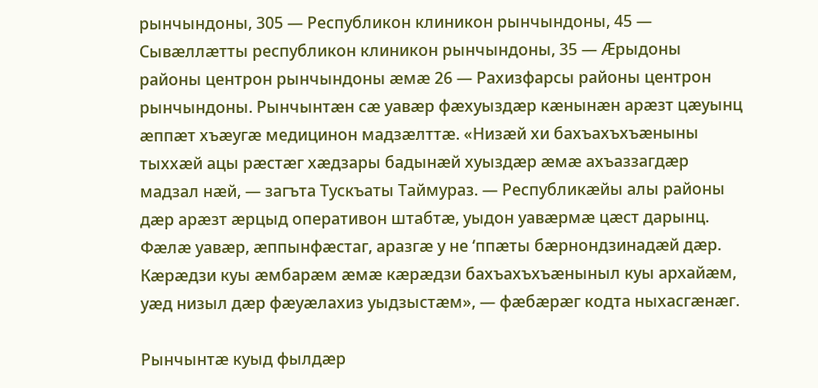рынчындоны, 305 — Республикон клиникон рынчындоны, 45 — Сывæллæтты республикон клиникон рынчындоны, 35 — Æрыдоны районы центрон рынчындоны æмæ 26 — Рахизфарсы районы центрон рынчындоны. Рынчынтæн сæ уавæр фæхуыздæр кæнынæн арæзт цæуынц æппæт хъæугæ медицинон мадзæлттæ. «Низæй хи бахъахъхъæныны тыххæй ацы рæстæг хæдзары бадынæй хуыздæр æмæ ахъаззагдæр мадзал нæй, — загъта Тускъаты Таймураз. — Республикæйы алы районы дæр арæзт æрцыд оперативон штабтæ, уыдон уавæрмæ цæст дарынц. Фæлæ уавæр, æппынфæстаг, аразгæ у не ‘ппæты бæрнондзинадæй дæр. Кæрæдзи куы æмбарæм æмæ кæрæдзи бахъахъхъæныныл куы архайæм, уæд низыл дæр фæуæлахиз уыдзыстæм», — фæбæрæг кодта ныхасгæнæг.

Рынчынтæ куыд фылдæр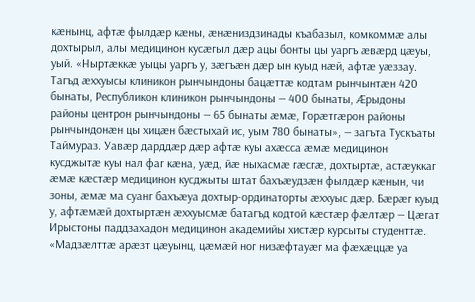кæнынц, афтæ фылдæр кæны, æнæниздзинады къабазыл, комкоммæ алы дохтырыл, алы медицинон кусæгыл дæр ацы бонты цы уаргъ æвæрд цæуы, уый. «Ныртæккæ уыцы уаргъ у, зæгъæн дæр ын куыд нæй, афтæ уæззау. Тагъд æххуысы клиникон рынчындоны бацæттæ кодтам рынчынтæн 420 бынаты, Республикон клиникон рынчындоны — 400 бынаты, Æрыдоны районы центрон рынчындоны — 65 бынаты æмæ, Горæтгæрон районы рынчындонæн цы хицæн бæстыхай ис, уым 780 бынаты», — загъта Тускъаты Таймураз. Уавæр дарддæр дæр афтæ куы ахæсса æмæ медицинон кусджытæ куы нал фаг кæна, уæд, йæ ныхасмæ гæсгæ, дохтыртæ, астæуккаг æмæ кæстæр медицинон кусджыты штат бахъæудзæн фылдæр кæнын, чи зоны, æмæ ма суанг бахъæуа дохтыр-ординаторты æххуыс дæр. Бæрæг куыд у, афтæмæй дохтыртæн æххуысмæ батагъд кодтой кæстæр фæлтæр — Цæгат Ирыстоны паддзахадон медицинон академийы хистæр курсыты студенттæ.  «Мадзæлттæ арæзт цæуынц, цæмæй ног низæфтауæг ма фæхæццæ уа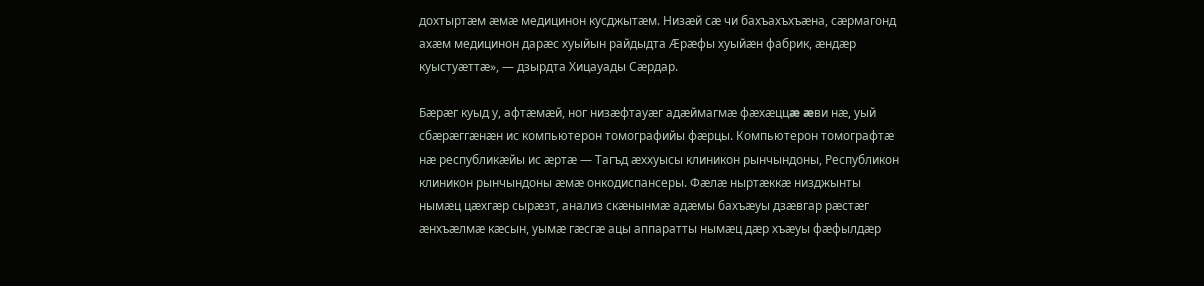дохтыртæм æмæ медицинон кусджытæм. Низæй сæ чи бахъахъхъæна, сæрмагонд ахæм медицинон дарæс хуыйын райдыдта Æрæфы хуыйæн фабрик, æндæр куыстуæттæ», — дзырдта Хицауады Сæрдар.

Бæрæг куыд у, афтæмæй, ног низæфтауæг адæймагмæ фæхæццæ æви нæ, уый сбæрæггæнæн ис компьютерон томографийы фæрцы. Компьютерон томографтæ нæ республикæйы ис æртæ — Тагъд æххуысы клиникон рынчындоны, Республикон клиникон рынчындоны æмæ онкодиспансеры. Фæлæ ныртæккæ низджынты нымæц цæхгæр сырæзт, анализ скæнынмæ адæмы бахъæуы дзæвгар рæстæг æнхъæлмæ кæсын, уымæ гæсгæ ацы аппаратты нымæц дæр хъæуы фæфылдæр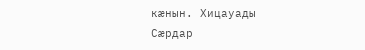кæнын. Хицауады Сæрдар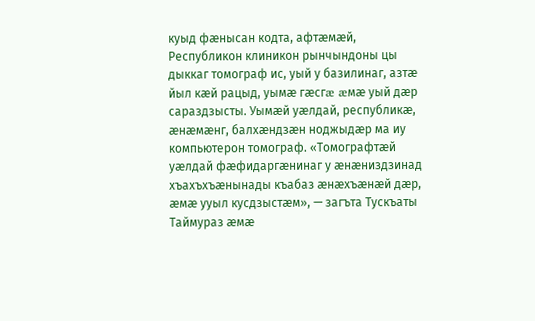куыд фæнысан кодта, афтæмæй, Республикон клиникон рынчындоны цы дыккаг томограф ис, уый у базилинаг, азтæ йыл кæй рацыд, уымæ гæсгæ æмæ уый дæр сараздзысты. Уымæй уæлдай, республикæ, æнæмæнг, балхæндзæн ноджыдæр ма иу компьютерон томограф. «Томографтæй уæлдай фæфидаргæнинаг у æнæниздзинад хъахъхъæнынады къабаз æнæхъæнæй дæр, æмæ ууыл кусдзыстæм», — загъта Тускъаты Таймураз æмæ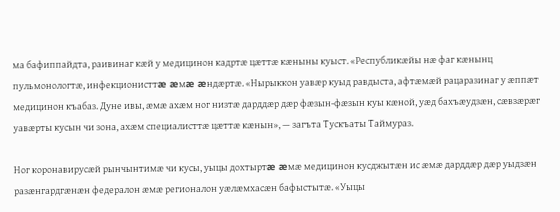ма бафиппайдта, раивинаг кæй у медицинон кадртæ цæттæ кæныны куыст. «Республикæйы нæ фаг кæнынц пульмонологтæ, инфекционисттæ æмæ æндæртæ. «Нырыккон уавæр куыд равдыста, афтæмæй рацаразинаг у æппæт медицинон къабаз. Дуне ивы, æмæ ахæм ног низтæ дарддæр дæр фæзын-фæзын куы кæной, уæд бахъæудзæн, сæвзæрæг уавæрты кусын чи зона, ахæм специалисттæ цæттæ кæнын», — загъта Тускъаты Таймураз.

Ног коронавирусæй рынчынтимæ чи кусы, уыцы дохтыртæ æмæ медицинон кусджытæн ис æмæ дарддæр дæр уыдзæн разæнгардгæнæн федералон æмæ регионалон уæлæмхасæн бафыстытæ. «Уыцы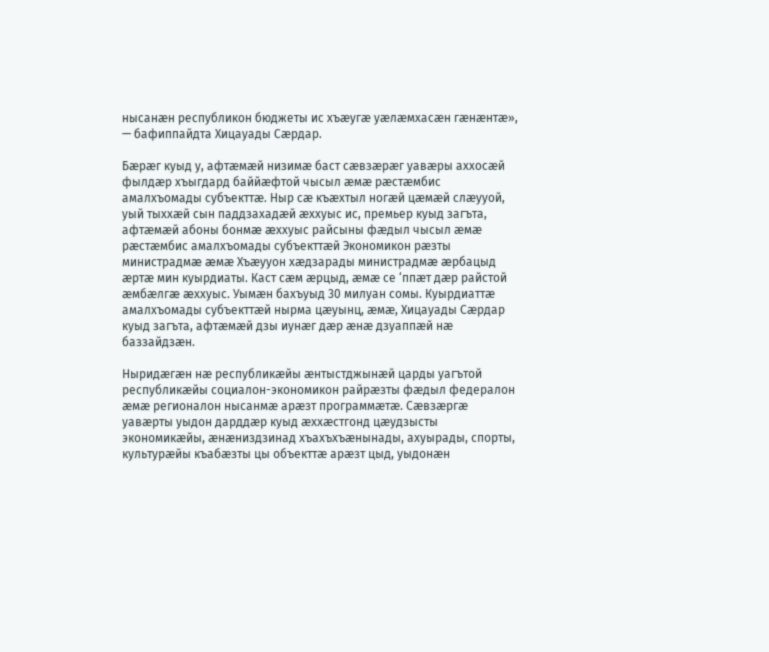нысанæн республикон бюджеты ис хъæугæ уæлæмхасæн гæнæнтæ», — бафиппайдта Хицауады Сæрдар.

Бæрæг куыд у, афтæмæй низимæ баст сæвзæрæг уавæры аххосæй фылдæр хъыгдард баййæфтой чысыл æмæ рæстæмбис амалхъомады субъекттæ. Ныр сæ къæхтыл ногæй цæмæй слæууой, уый тыххæй сын паддзахадæй æххуыс ис, премьер куыд загъта, афтæмæй абоны бонмæ æххуыс райсыны фæдыл чысыл æмæ рæстæмбис амалхъомады субъекттæй Экономикон рæзты министрадмæ æмæ Хъæууон хæдзарады министрадмæ æрбацыд æртæ мин куырдиаты. Каст сæм æрцыд, æмæ се ‘ппæт дæр райстой æмбæлгæ æххуыс. Уымæн бахъуыд 30 милуан сомы. Куырдиаттæ амалхъомады субъекттæй нырма цæуынц, æмæ, Хицауады Сæрдар куыд загъта, афтæмæй дзы иунæг дæр æнæ дзуаппæй нæ баззайдзæн.

Ныридæгæн нæ республикæйы æнтыстджынæй царды уагътой республикæйы социалон-экономикон райрæзты фæдыл федералон æмæ регионалон нысанмæ арæзт программæтæ. Сæвзæргæ уавæрты уыдон дарддæр куыд æххæстгонд цæудзысты экономикæйы, æнæниздзинад хъахъхъæнынады, ахуырады, спорты, культурæйы къабæзты цы объекттæ арæзт цыд, уыдонæн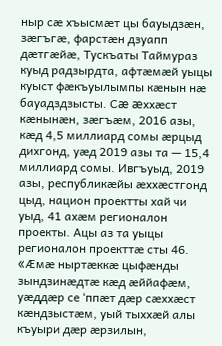ныр сæ хъысмæт цы бауыдзæн, зæгъгæ, фарстæн дзуапп дæтгæйæ, Тускъаты Таймураз куыд радзырдта, афтæмæй уыцы куыст фæкъуылымпы кæнын нæ бауадздзысты. Сæ æххæст кæнынæн, зæгъæм, 2016 азы, кæд 4,5 миллиард сомы æрцыд дихгонд, уæд 2019 азы та — 15,4 миллиард сомы. Ивгъуыд, 2019 азы, республикæйы æххæстгонд цыд, национ проектты хай чи уыд, 41 ахæм регионалон проекты. Ацы аз та уыцы регионалон проекттæ сты 46. «Æмæ ныртæккæ цыфæнды зындзинæдтæ кæд æййафæм, уæддæр се ‘ппæт дæр сæххæст кæндзыстæм, уый тыххæй алы къуыри дæр æрзилын,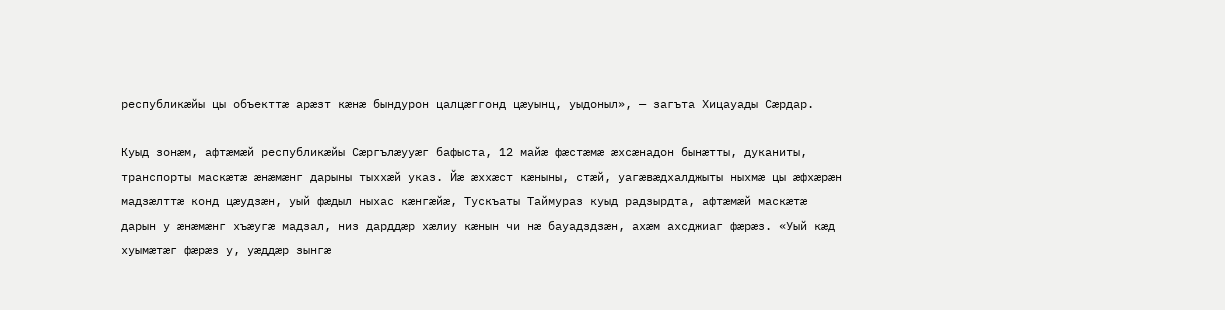республикæйы цы объекттæ арæзт кæнæ бындурон цалцæггонд цæуынц, уыдоныл», — загъта Хицауады Сæрдар.

Куыд зонæм, афтæмæй республикæйы Сæргълæууæг бафыста, 12 майæ фæстæмæ æхсæнадон бынæтты, дуканиты, транспорты маскæтæ æнæмæнг дарыны тыххæй указ. Йæ æххæст кæныны, стæй, уагæвæдхалджыты ныхмæ цы æфхæрæн мадзæлттæ конд цæудзæн, уый фæдыл ныхас кæнгæйæ, Тускъаты Таймураз куыд радзырдта, афтæмæй маскæтæ дарын у æнæмæнг хъæугæ мадзал, низ дарддæр хæлиу кæнын чи нæ бауадздзæн, ахæм ахсджиаг фæрæз. «Уый кæд хуымæтæг фæрæз у, уæддæр зынгæ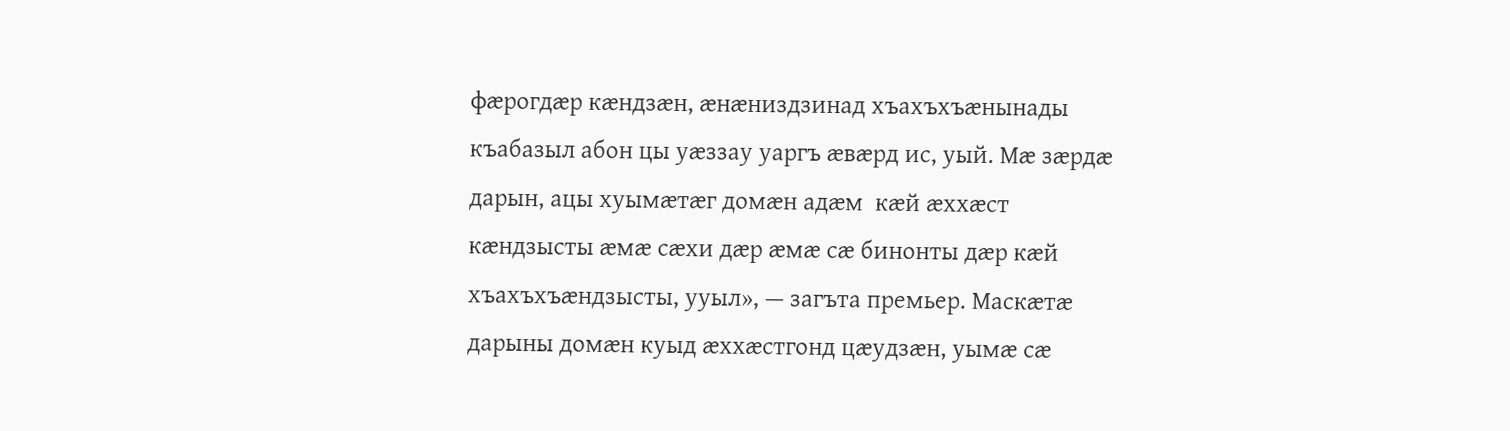фæрогдæр кæндзæн, æнæниздзинад хъахъхъæнынады къабазыл абон цы уæззау уаргъ æвæрд ис, уый. Мæ зæрдæ дарын, ацы хуымæтæг домæн адæм  кæй æххæст кæндзысты æмæ сæхи дæр æмæ сæ бинонты дæр кæй хъахъхъæндзысты, ууыл», — загъта премьер. Маскæтæ дарыны домæн куыд æххæстгонд цæудзæн, уымæ сæ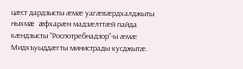цæст дардзысты æмæ уагæвæрдхалджыты ныхмæ æфхарæн мадзæлттæй пайда кæндзысты “Роспотребнадзор”-ы æмæ Мидхъуыддæгты министрады кусджытæ.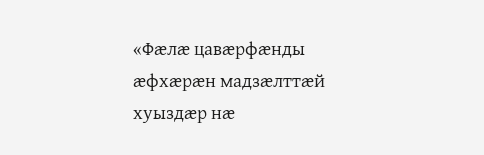«Фæлæ цавæрфæнды æфхæрæн мадзæлттæй хуыздæр нæ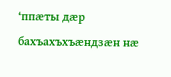‘ппæты дæр бахъахъхъæндзæн нæ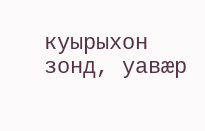куырыхон зонд, уавæр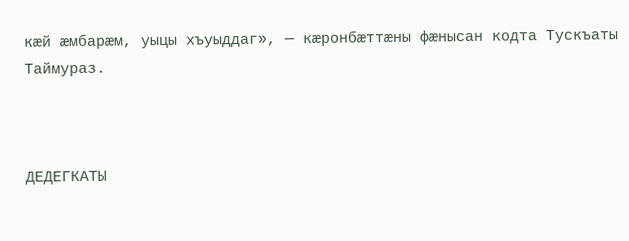кæй æмбарæм, уыцы хъуыддаг», — кæронбæттæны фæнысан кодта Тускъаты Таймураз.



ДЕДЕГКАТЫ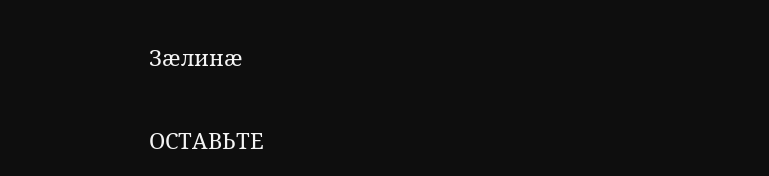Зæлинæ

ОСТАВЬТЕ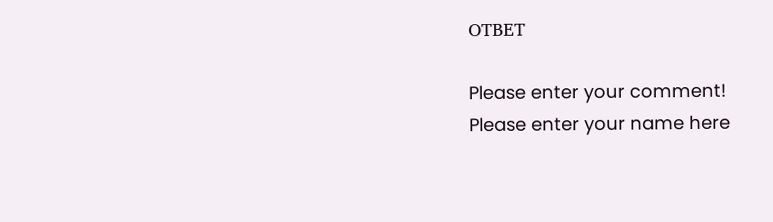ОТВЕТ

Please enter your comment!
Please enter your name here